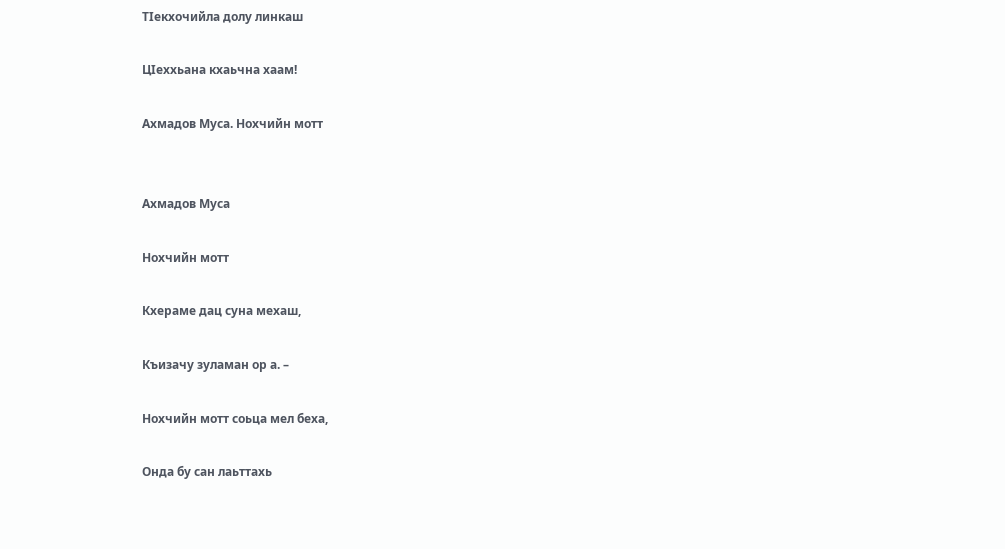ТIекхочийла долу линкаш

ЦIеххьана кхаьчна хаам!

Ахмадов Муса. Нохчийн мотт


Ахмадов Муса

Нохчийн мотт

Кхераме дац суна мехаш,

Къизачу зуламан ор а. –

Нохчийн мотт соьца мел беха,

Онда бу сан лаьттахь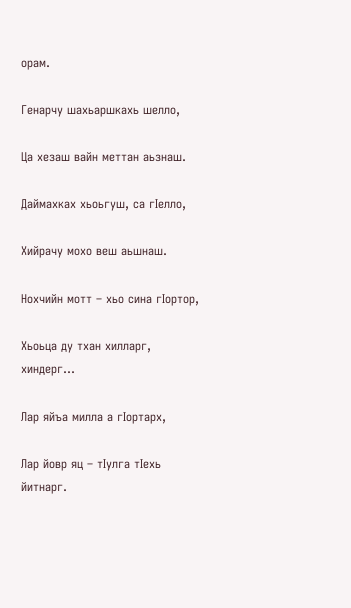орам.

Генарчу шахьаршкахь шелло,

Ца хезаш вайн меттан аьзнаш.

Даймахках хьоьгуш, са гIелло,

Хийрачу мохо веш аьшнаш.

Нохчийн мотт – хьо сина гIортор,

Хьоьца ду тхан хилларг, хиндерг…

Лар яйъа милла а гIортарх,

Лар йовр яц – тIулга тIехь йитнарг.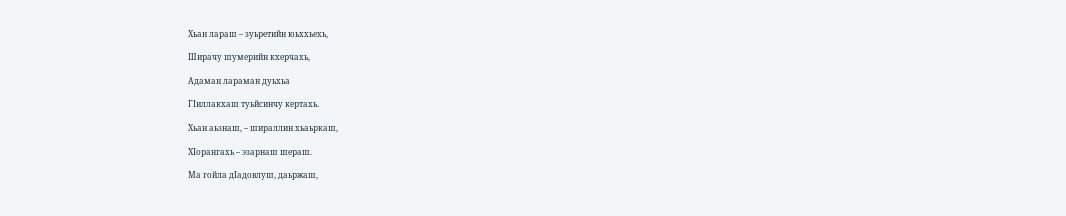Хьан лараш – зуьретийн юьххьехь,

Ширачу шумерийн кхерчахь,

Адаман лараман дуьхьа

ГIиллакхаш туьйсинчу кертахь.

Хьан аьзнаш, – шираллин хьаьркаш,

ХIорангахь – эзарнаш шераш.

Ма гойла дIадовлуш, даьржаш,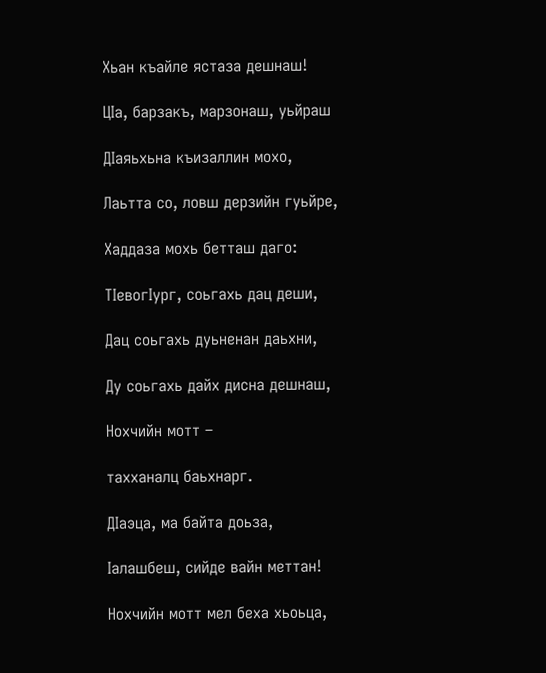Хьан къайле ястаза дешнаш!

ЦIа, барзакъ, марзонаш, уьйраш

ДIаяьхьна къизаллин мохо,

Лаьтта со, ловш дерзийн гуьйре,

Хаддаза мохь бетташ даго:

ТIевогIург, соьгахь дац деши,

Дац соьгахь дуьненан даьхни,

Ду соьгахь дайх дисна дешнаш,

Нохчийн мотт –

тахханалц баьхнарг.

ДIаэца, ма байта доьза,

Iалашбеш, сийде вайн меттан!

Нохчийн мотт мел беха хьоьца,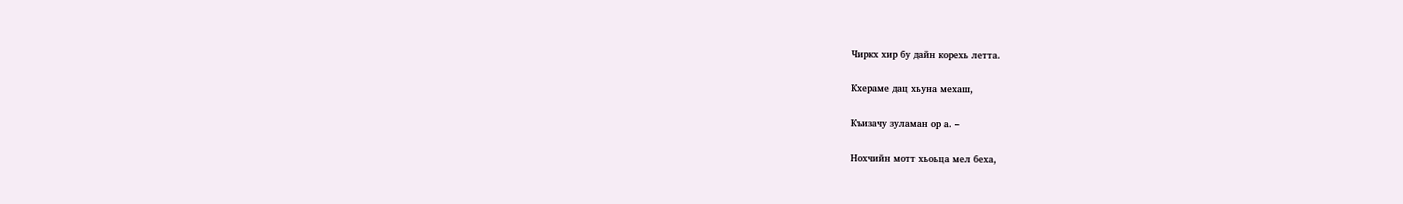Чиркх хир бу дайн корехь летта.

Кхераме дац хьуна мехаш,

Къизачу зуламан ор а. –

Нохчийн мотт хьоьца мел беха,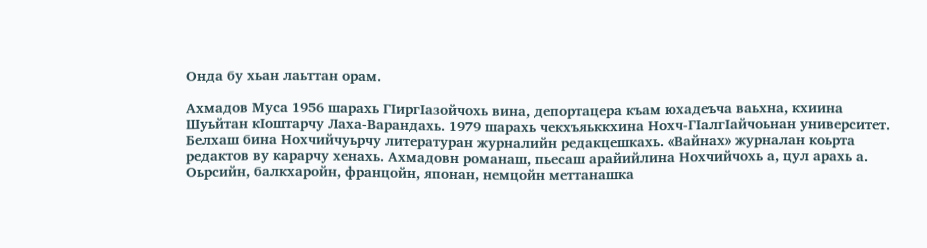Онда бу хьан лаьттан орам.

Ахмадов Муса 1956 шарахь ГIиргIазойчохь вина, депортацера къам юхадеъча ваьхна, кхиина Шуьйтан кIоштарчу Лаха-Варандахь. 1979 шарахь чекхъяьккхина Нохч-ГIалгIайчоьнан университет. Белхаш бина Нохчийчуьрчу литературан журналийн редакцешкахь. «Вайнах» журналан коьрта редактов ву карарчу хенахь. Ахмадовн романаш, пьесаш арайийлина Нохчийчохь а, цул арахь а. Оьрсийн, балкхаройн, францойн, японан, немцойн меттанашка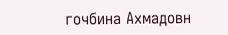гочбина Ахмадовн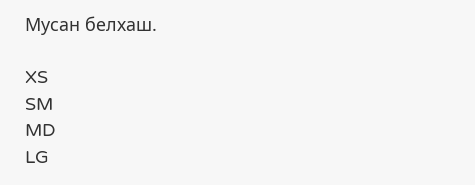Мусан белхаш.

XS
SM
MD
LG